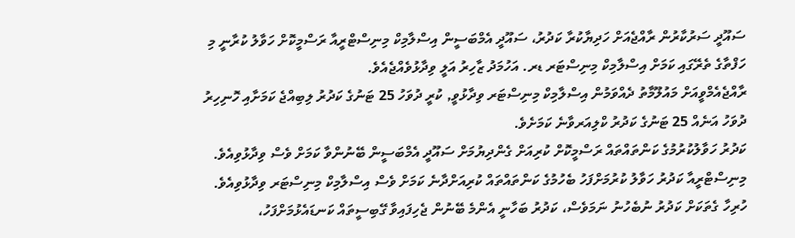ސައޫދީ ސަރުކާރުން ރާއްޖެއަށް ހަދިޔާކުރާ ކަދުރު، ސައޫދީ އެމްބަސީން އިސްލާމިކް މިނިސްޓްރީއާ ރަސްމީކޮށް ހަވާލު ކުރާނީ މި ހަފްތާގެ ތެރޭގައި ކަމަށް އިސްލާމިކް މިނިސްޓަރ ޑރ. އަހުމަދު ޒާހިރު އަލީ ވިދާޅުވެއްޖެއެވެ.
ރާއްޖެއެމްވީއަށް މައުލޫމާތު ދެއްވަމުން އިސްލާމިކް މިނިސްޓަރ ވިދާޅުވީ, ކުރީ ދުވަހު 25 ޓަނުގެ ކަދުރު ލިބިއްޖެ ކަމަށާއި ހޮނިހިރު ދުވަހު އަނެއް 25 ޓަނުގެ ކަދުރު ކްލިއަރވާނެ ކަމަށެވެ.
ކަދުރު ހަވާލުކުރުމުގެ ކަންތައްތައް ރަސްމީކޮށް ކުރިއަށް ގެންދިޔުމަށް ސައޫދީ އެމްބަސީން ބޭނުންވާ ކަމަށް ވެސް ވިދާޅުވިއެވެ. މިނިސްޓްރީއާ ކަދުރު ހަވާލު ކުރުމަށްފަހު ބެހުމުގެ ކަންތައްތައް ކުރިއަށްދާނެ ކަމަށް ވެސް އިސްލާމިކް މިނިސްޓަރ ވިދާޅުވިއެވެ.
ހުރިހާ ގެތަކަށް ކަދުރު ނުބެހުނު ނަމަވެސް، ކަދުރު ބަހާނީ އެންމެ ބޭނުން ޖެހިފައިވާ ގޭބިސީތައް ކަނޑައެޅުމަށްފަހު،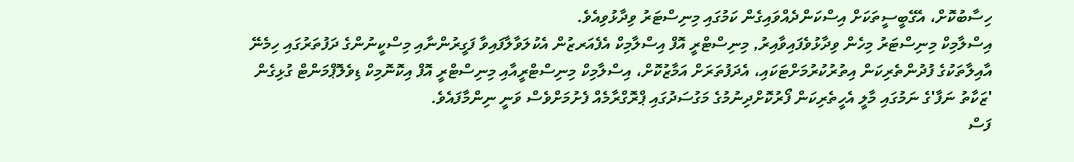ހިސާބުކޮށް، އެގޭބީސީތަކަށް އިސްކަންދެއްވައިގެން ކަމުގައި މިނިސްޓަރު ވިދާޅުވިއެވެ.
އިސްލާމިކް މިނިސްޓަރު މިހެން ވިދާޅުވެފައިވާއިރު, މިނިސްޓްރީ އޮފް އިސްލާމިކް އެފެއަރޒުން އެކުލަވާލާފައިވާ ފަގީރުންނާއި މިސްކީނުންގެ ދަފުތަރުގައި ހިމެނޭ އާއިލާތަކުގެ ފުދުންތެރިކަން އިތުރުކުރުމަށްޓަކައި، އެދަފުތަރަށް އަމާޒުކޮށް، އިސްލާމިކް މިނިސްޓްރީއާއި މިނިސްޓްރީ އޮފް އިކޮނޮމިކް ޑިވެލޮޕްމަންޓް ގުޅިގެން 'ޒަކާތު ނަފާ'ގެ ނަމުގައި މާލީ އެހީތެރިކަން ފޯރުކޮށްދިނުމުގެ މަގުސަދުގައި ޕްރޮގްރާމެއް ފެށުމަށްވެސް ވަނީ ނިންމާފައެވެ.
ފަސް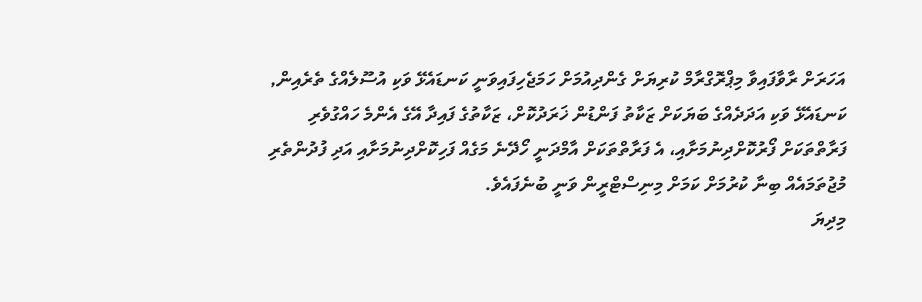އަހަރަށް ރާވާފައިވާ މިޕްރޮގްރާމް ކުރިޔަށް ގެންދިއުމަށް ހަމަޖެހިފައިވަނީ ކަނޑައެޅޭ ވަކި އުސޫލެއްގެ ތެރެއިން, ކަނޑައެޅޭ ވަކި އަދަދެއްގެ ބަޔަކަށް ޒަކާތު ފަންޑުން ޚަރަދުކޮށް، ޒަކާތުގެ ފައިދާ އޭގެ އެންމެ ހައްގުވެރި ފަރާތްތަކަށް ފޯރުކޮށްދިނުމަށާއި، އެ ފަރާތްތަކަށް އާމްދަނީ ހޯދޭނެ މަގެއް ފަހިކޮށްދިނުމަށާއި އަދި ފުދުންތެރި މުޖުތަމައެއް ބިނާ ކުރުމަށް ކަމަށް މިނިސްޓްރީން ވަނީ ބުނެފައެވެ.
މިދިޔަ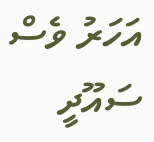އަހަރު ވެސް ސައޫދީ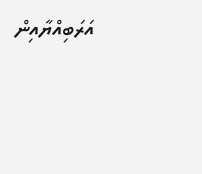އަރަބިއްޔާއިން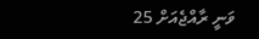ވަނީ ރާއްޖެއަށް 25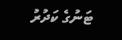ޓަނުގެ ކަދުރު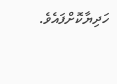ހަދިޔާކޮށްފައެވެ.